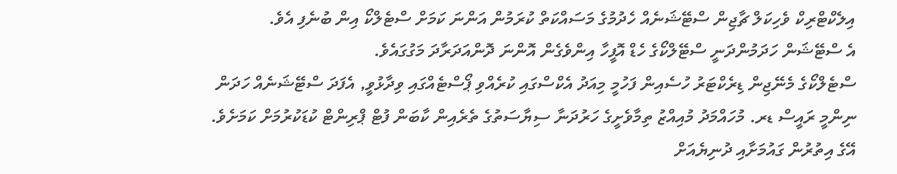އިލެކްޓްރިކް ވެހިކަލް ޗާޖިން ސްޓޭޝަނެއް ހެދުމުގެ މަސައްކަތް ކުރަމުން އަންނަ ކަމަށް ސްޓެލްކޯ އިން ބުނެފި އެވެ.
އެ ސްޓޭޝަން ހަދަމުންދަނީ ސްޓޭލްކޯގެ ހެޑް އޮފީހާ އިންވެގެން އޮންނަ ދޮންއަދަރާދަ މަގުގައެވެ.
ސްޓެލްކޯގެ މެނޭޖިން ޑިރެކްޓަރު ހުސެއިން ފަހުމީ މިއަދު އެކްސްގައި ކުރެއްވި ޕޯސްޓެއްގައި ވިދާޅުވީ, އެފަދަ ސްޓޭޝަނެއް ހަދަން ނިންމީ ރައީސް ޑރ. މުހައްމަދު މުއިއްޒު ތިމާވެށީގެ ހަރުދަނާ ސިޔާސަތުގެ ތެރެއިން ކާބަން ފުޓް ޕްރިންޓް ކުޑަކުރުމަށް ކަމަށެވެ.
އޭގެ އިތުރުން ގައުމަށާއި ދުނިޔެއަށް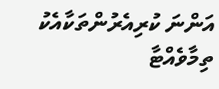އަންނަ ކުރިއެރުންތަކާއެކު ތިމާވެއްޓާ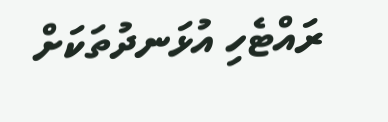ރައްޓެހި އުޅަނދުތަކަށް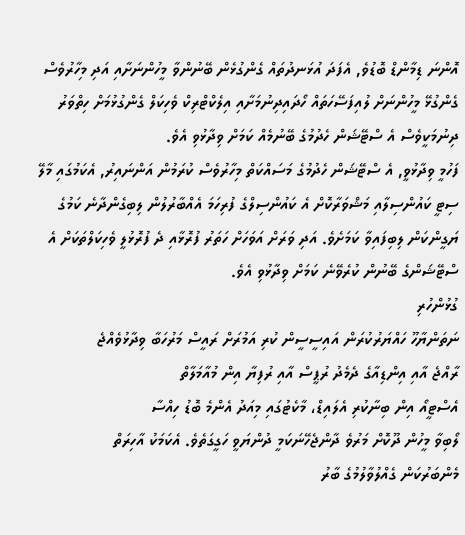އޮންނަ ޑިމާންޑް ބޮޑުވެ, އެފަދަ އުޅަނދުތައް ގެންގުޅެން ބޭނުންވާ މީހުންނަށާއި އަދި މިހާރުވެސް ގެންގުޅޭ މީހުންނަށް ލުއިފަސޭހަތައް ހޯދައިދިނުމަށާއި އިލެކްޓްރިކް ވެހިކަލް ގެންގުޅުމަށް ހިތްވަރު ދިނުމަކީވެސް އެ ސްޓޭޝަން ހެދުމުގެ ބޭނުމެއް ކަމަށް ވިދާޅުވި އެވެ.
ފަހުމީ ވިދާޅުވީ, އެ ސްޓޭޝަން ހެދުމުގެ މަސައްކަތް މިހާރުވެސް ކުރަމުން އަންނައިރު, އެކަމުގައި މާލޭ ސިޓީ ކައުންސިލާއި މަޝްވަރާކޮށް އެ ކައުންސިލްގެ ފުރިހަމަ އެއްބާރުލުން ލިބިގެންދާނެ ކަމުގެ ޔަގީންކަން ލިބިފައިވާ ކަމަށެވެ. އަދި ވަރަށް އަވަހަށް ހަތަރު ފުރޮޅާއި ދެ ފުރޮޅުލީ ވެހިކަލްތަކަށް އެ ސްޓޭޝަންގެ ބޭނުން ކުރެވޭނެ ކަމަށް ވިދާޅުވި އެވެ.
ގުޅުންހުރި
ނަތަންޔާހޫ ހައްޔަރުކުރަން އައިސީސީން ކުރި އަމުރަށް ރައީސް މަރުހަބާ ވިދާޅުވެއްޖެ
ރާއްޖެ އާއި އިންޑިއާގެ ދެމެދު ރުޕީސް އާއި ރުފިޔާ އިން މުއާމަލާތް
އެސްޓީއޯ އިން ބިނާކުރި އެލައިޑް، މާކެޓުގައި މިއަދު އެންމެ ބޮޑު ހިއްސާ
ލޯބިވާ މީހުން ދޫކޮށް މަރުވެ ދާންޖެހޭނަކަމީ ދުންޔަވީ ހަގީގަތެވެ. އެކަމަކު އާހިރަތް
މެންބަރުކަން ގެއްލުވާލުމުގެ ބާރު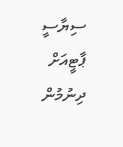ސިޔާސީ ޕާޓީއަށް ދިނުމުން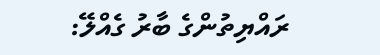ރައްޔިތުންގެ ބާރު ގެއްލޭ: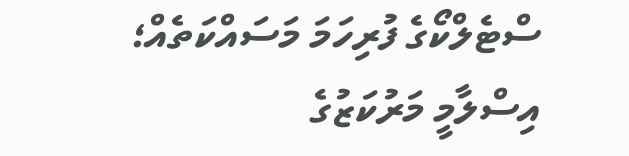ސްޓެލްކޯގެ ފުރިހަމަ މަސައްކަތެއް؛ އިސްލާމީ މަރުކަޒުގެ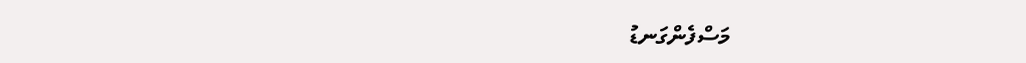މަސްފެންގަނޑު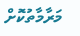މަރާމާތުކޮށް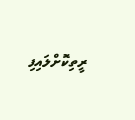ރީތިކޮށްލައިފި